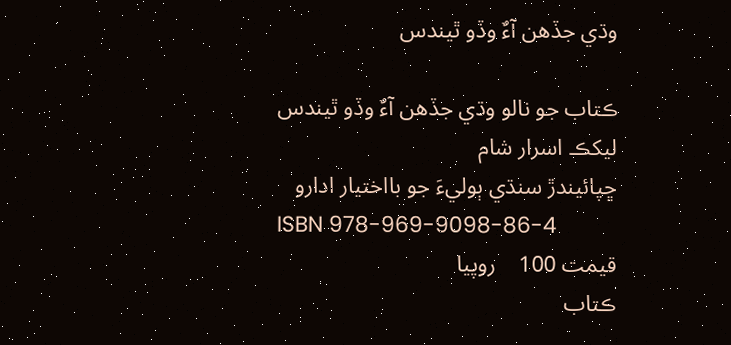وڌي جڏهن آءٌ وڏو ٿيندس

ڪتاب جو نالو وڌي جڏهن آءٌ وڏو ٿيندس
ليکڪ اسرار شام
ڇپائيندڙ سنڌي ٻوليءَ جو بااختيار ادارو
ISBN 978-969-9098-86-4
قيمت 100    روپيا
ڪتاب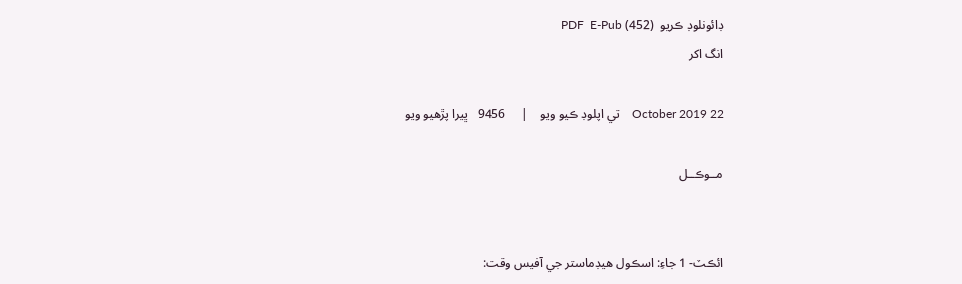ڊائونلوڊ ڪريو  (452) PDF  E-Pub
انگ اکر

22 October 2019    تي اپلوڊ ڪيو ويو    |     9456   ڀيرا پڙهيو ويو

مــوڪــل


ائڪٽ- 1 جاءِ: اسڪول هيڊماستر جي آفيس وقت: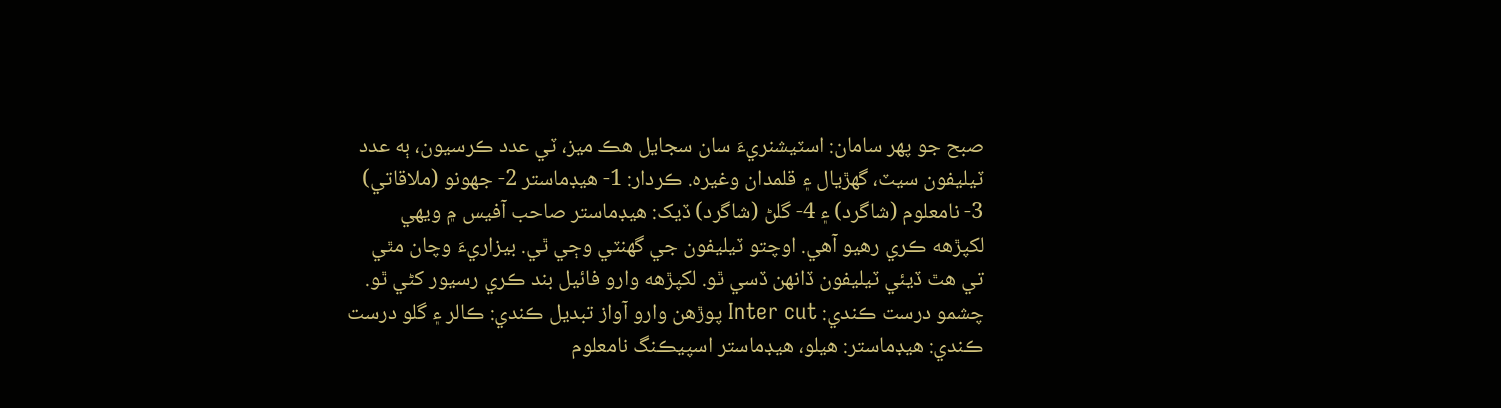صبح جو پهر سامان: اسٽيشنريءَ سان سجايل هڪ ميز، ٽي عدد ڪرسيون، ٻه عدد ٽيليفون سيٽ، گهڙيال ۽ قلمدان وغيره. ڪردار: 1- هيڊماستر 2- جهونو (ملاقاتي) 3- نامعلوم (شاگرد) ۽ 4- گلڻ (شاگرد) ڏيک: هيڊماستر صاحب آفيس ۾ ويهي لکپڙهه ڪري رهيو آهي. اوچتو ٽيليفون جي گهنٽي وڄي ٿي. بيزاريءَ وچان مٿي تي هٿ ڏيئي ٽيليفون ڏانهن ڏسي ٿو. لکپڙهه وارو فائيل بند ڪري رسيور کڻي ٿو. چشمو درست ڪندي: Inter cut پوڙهن وارو آواز تبديل ڪندي: ڪالر ۽ گلو درست ڪندي: هيڊماستر: هيلو، هيڊماستر اسپيڪنگ نامعلوم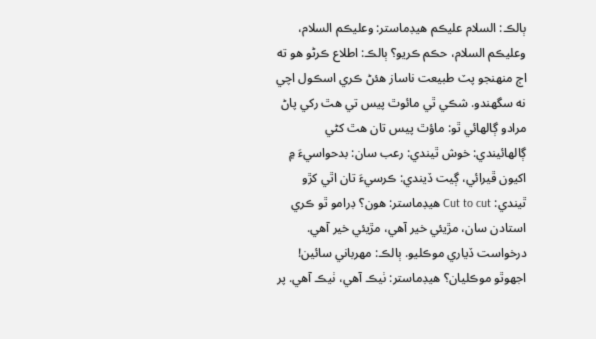ٻالڪ: السلام عليڪم هيڊماستر: وعليڪم السلام، وعليڪم السلام، حڪم ڪريو؟ ٻالڪ: اطلاع ڪرڻو هو ته اڄ منهنجو پٽ طبيعت ناساز هئڻ ڪري اسڪول اچي نه سگهندو. شڪي ٿي مائوٿ پيس تي هٿ رکي پاڻ مرادو ڳالهائي ٿو: ماؤٿ پيس تان هٿ کڻي ڳالهائيندي: خوش ٿيندي: رعب سان: بدحواسيءَ ۾ اکيون ڦيرائي، ڳيت ڏيندي: ڪرسيءَ تان اٿي کڙو ٿيندي: Cut to cut هيڊماستر: هون؟ ڊرامو ٿو ڪري استادن سان، مڙيئي خير آهي، مڙيئي خير آهي. درخواست ڏياري موڪليو. ٻالڪ: مهرباني سائين! اجهوٿو موڪليان؟ هيڊماستر: ٺيڪ آهي، ٺيڪ آهي. پر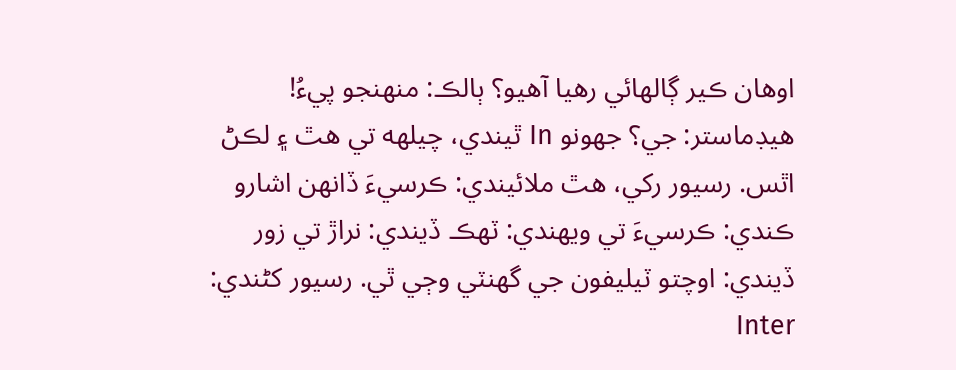اوهان ڪير ڳالهائي رهيا آهيو؟ ٻالڪ: منهنجو پيءُ! هيڊماستر: جي؟ جهونو In ٿيندي، چيلهه تي هٿ ۽ لڪڻ اٿس. رسيور رکي، هٿ ملائيندي: ڪرسيءَ ڏانهن اشارو ڪندي: ڪرسيءَ تي ويهندي: ٽهڪ ڏيندي: نراڙ تي زور ڏيندي: اوچتو ٽيليفون جي گهنٽي وڄي ٿي. رسيور کڻندي: Inter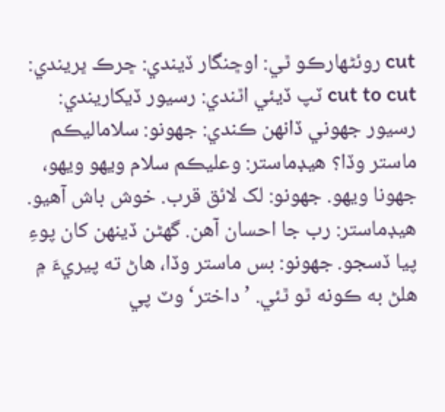cut روئڻهارڪو ٿي: اوڇنگار ڏيندي: ڇرڪ ڀريندي: cut to cut ٽپ ڏيئي اٿندي: رسيور ڏيکاريندي: رسيور جهوني ڏانهن ڪندي: جهونو: سلاماليڪم ماستر وڏا؟ هيڊماستر: وعليڪم سلام ويهو ويهو، جهونا ويهو. جهونو: لک لائق قرب. خوش باش آهيو. هيڊماستر: رب جا احسان آهن. گهڻن ڏينهن کان پوءِ پيا ڏسجو. جهونو: بس ماستر وڏا، هاڻ ته پيريءَ ۾ هلڻ به ڪونه ٿو ٿئي. ’داختر‘ وٽ پي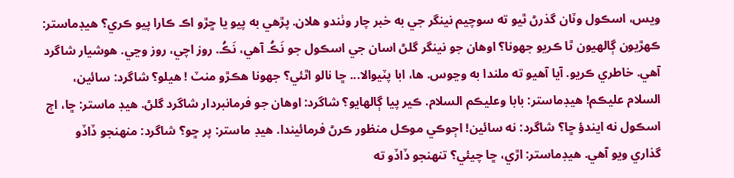ويس، اسڪول وٽان گذرڻ ٿيو ته سوچيم نينگر جي به خبر چار وٺندو هلان. پڙهي به پيو يا ڇڙو اڪ ڪارا پيو ڪري؟ هيڊماستر: ڪهڙيون ڳالهيون ٿا ڪريو جهونا؟ اوهان جو نينگر گلڻ اسان جي اسڪول جو نَڪُ آهي، نَڪُ. روز اچي، روز وڃي. هوشيار شاگرد آهي. خاطري ڪريو. آيا آهيو ته ملندا به وڃوس. ها، ابا پٽيوالا... ڇا نالو اٿئي؟ جهونا هڪڙو منٽ ! هيلو؟ شاگرد: سائين، السلام عليڪم! هيڊماستر: بابا وعليڪم السلام. ڪير پيا ڳالهايو؟ شاگرد: اوهان جو فرمانبردار شاگرد گلڻ. هيڊ ماستر: ڇا، اڄ اسڪول نه ايندؤ ڇا؟ شاگرد: نه سائين! اڄوڪي موڪل منظور ڪرڻ فرمائيندا. هيڊ ماستر: پر ڇو؟ شاگرد: منهنجو ڏاڏو گذاري ويو آهي. هيڊماستر: اڙي، ڇا چيئي؟ تنهنجو ڏاڏو ته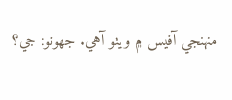منهنجي آفيس ۾ ويٺو آهي. جهونو: جي؟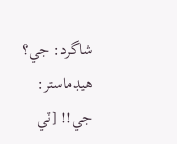شاگرد: جي؟ هيڊماستر: جي!! [ٽي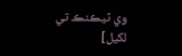وي ٽيڪنڪ تي لکيل]